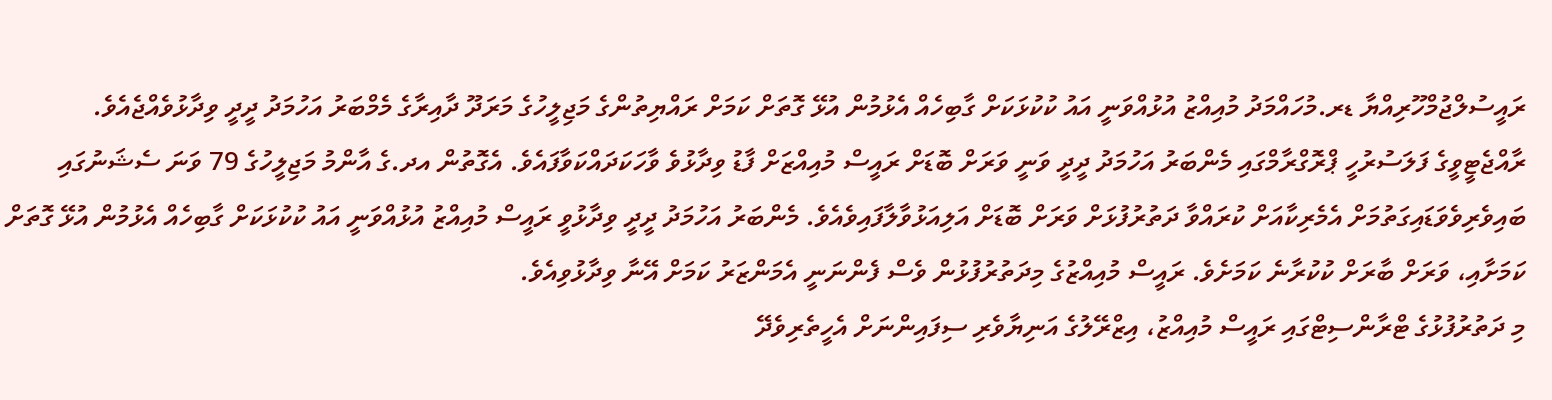ރައީސުލްޖުމްހޫރިއްޔާ ޑރ.މުހައްމަދު މުއިއްޒު އުޅުއްވަނީ އައު ކުކުޅަކަށް ގާބިހެއް އެޅުމުން އުޅޭ ގޮތަށް ކަމަށް ރައްޔިތުންގެ މަޖިލީހުގެ މަރަދޫ ދާއިރާގެ މެމްބަރު އަހުމަދު ދީދީ ވިދާޅުވެއްޖެއެވެ.
ރާއްޖެޓީވީގެ ފަލަސުރުހީ ޕްރޮގްރާމްގައި މެންބަރު އަހުމަދު ދީދީ ވަނީ ވަރަށް ބޮޑަށް ރައީސް މުއިއްޒަށް ފާޑު ވިދާޅުވެ ވާހަކަދައްކަވާފައެވެ. އެގޮތުން އދ.ގެ އާންމު މަޖިލީހުގެ 79 ވަނަ ސެޝަނުގައި ބައިވެރިވެވަޑައިގަތުމަށް އެމެރިކާއަށް ކުރައްވާ ދަތުރުފުޅަށް ވަރަށް ބޮޑަށް އަލިއަޅުވާލާފައިވެއެވެ. މެންބަރު އަހުމަދު ދީދީ ވިދާޅުވީ ރައީސް މުއިއްޒު އުޅުއްވަނީ އައު ކުކުޅަކަށް ގާބިހެއް އެޅުމުން އުޅޭ ގޮތަށް ކަމަށާއި، ވަރަށް ބާރަށް ކުކުރާނެ ކަމަށެވެ. ރައީސް މުއިއްޒުގެ މިދަތުރުފުޅުން ވެސް ފެންނަނީ އެމަންޒަރު ކަމަށް އޭނާ ވިދާޅުވިއެވެ.
މި ދަތުރުފުޅުގެ ޓްރާންސިޓްގައި ރައީސް މުއިއްޒު، އިޒްރޭލުގެ އަނިޔާވެރި ސިފައިންނަށް އެހީތެރިވެދޭ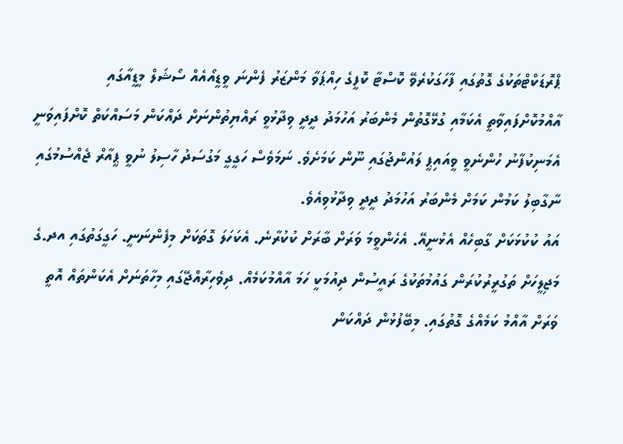ޕްރޮޑަކްޓްތަކުގެ ގޮތުގައި ފާހަގަކުރެވޭ ކޮސްޓާ ކޮފީގެ ހިއްޕަވާ މަންޒަރު ފެންނަ ވީޑީއޯއެއް ސޯޝަލް މީޑީއާގައި އާއްމުކޮށްފައިވާތީ އެކަމާއި ގުޅޭގޮތުން މެންބަރު އަހުމަދު ދީދީ ވިދާޅުވީ ރައްޔިތުންނަށް ދައްކަން މަސައްކަތް ކޮށްފައިވަނީ އެމަނިކުފާނު ހުންނެވީ ވީއައިޕީ ލައުންޖުގައި ނޫން ކަމަށެވެ. ނަމަވެސް ހަގީގީ މަގުސަދު ހާސިލު ނުވީ ޕީއާރް ޖެއްސުމުގައި ނާގާބިލު ކަމުން ކަމަށް މެންބަރު އަހުމަދު ދީދީ ވިދާޅުވިއެވެ.
އައު ކުކުޅަކަށް ގާބިހެއް އެޅުނީއޭ. އެހެންވީމަ ވަރަށް ބާރަށް ކުކުރާނެ. އެކަހަލަ ގޮތަކަށް މިފެންނަނީ. ހަގީގަތުގައި އދ.ގެ މަޖިލީހަށް ތަގުރީރުކުރަން ގައުމުތަކުގެ ރައީސުން ދިއުމަކީ ހަމަ އާއްމުކަމެއް. ދިވެހިރާއްޖޭގައި މިހާތަނަށް އެކަންތައް އޮތީ ވަރަށް އާއްމު ކަމެއްގެ ގޮތުގައި. މިބޭފުޅުން ދައްކަން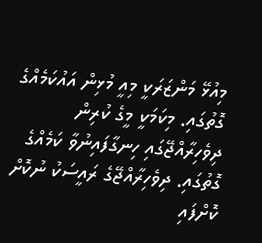މިއުޅޭ މަންޒަރަކީ މިއީ މުޅިން އައުކަމެއްގެ ގޮތުގައި. މިކަމަކީ މީގެ ކުރިން ދިވެހިރާއްޖޭގައި ހިނގާފައިނުވާ ކަމެއްގެ ގޮތުގައި. ދިވެހިރާއްޖޭގެ ރައީސަކު ނުކޮށް ކޮށްފައި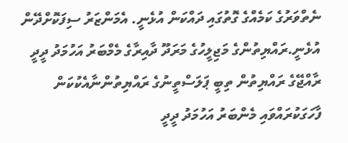ނެތްވަރުގެ ކަމެއްގެ ގޮތުގައި ދައްކަން އުޅެނީ. އެމަންޒަރު ސިފަކޮށްދޭން އުޅެނީ.ރައްޔިތުންގެ މަޖިލީހުގެ މަރަދޫ ދާއިރާގެ މެމްބަރު އަހުމަދު ދީދީ
ރާއްޖޭގެ ރައްޔިތުން ތިބީ ޕަލަސްތީނުގެ ރައްޔިތުންނާއެކުކަން ފާހަގަކުރައްވައި މެންބަރު އަހުމަދު ދީދީ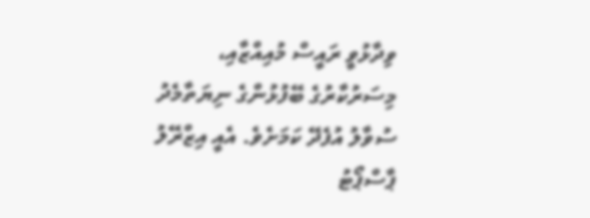ވިދާޅުވީ ރައީސް މުއިއްޒާއި، މިސަރުކާރުގެ ބޭފުޅުންގެ ނިޔަތާމެދު ސުވާލު އުފެދޭ ކަމަށެވެ. އެއީ އިޒްރޭލު ޕާސްޕޯޓު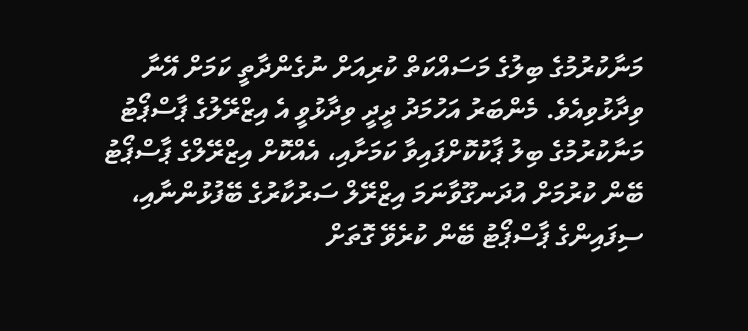މަނާކުރުމުގެ ބިލުގެ މަސައްކަތް ކުރިއަށް ނުގެންދާތީ ކަމަށް އޭނާ ވިދާޅުވިއެވެ. މެންބަރު އަހުމަދު ދީދީ ވިދާޅުވީ އެ އިޒްރޭލުގެ ޕާސްޕޯޓު މަނާކުރުމުގެ ބިލު ޕާކުކޮށްފައިވާ ކަމަށާއި، އެއްކޮށް އިޒްރޭލްގެ ޕާސްޕޯޓު ބޭން ކުރުމަށް އުދަނގޫވާނަމަ އިޒްރޭލް ސަރުކާރުގެ ބޭފުޅުންނާއި، ސިފައިންގެ ޕާސްޕޯޓު ބޭން ކުރެވޭ ގޮތަށް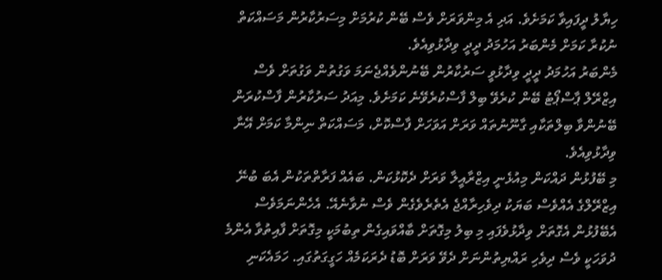ހިޔާލު ދީފައިވާ ކަމަށެވެ. އަދި އެ މިންވަރަށް ވެސް ބޭން ކުރުމަށް މިސަރުކާރުން މަސައްކަތް ނުކުރާ ކަމަށް މެންބަރު އަހުމަދު ދީދީ ވިދާޅުވިއެވެ.
މެންބަރު އަހުމަދު ދީދީ ވިދާޅުވީ ސަރުކާރުން ބޭނުންވެއްޖެނަމަ ވަގުތުން ވަގުތަށް ވެސް އިޒްރޭލް ޕާސްޕޯޓު ބޭން ކުރެވޭ ބިލް ފާސްކުރެވޭނެ ކަމަށެވެ. މިއަދު ސަރުކާރުން ފާސްކުރަން ބޭނުންވާ ބިލްތަކާއި ގާނޫނުތައް ވަރަށް އަވަހަށް ފާސްކޮށް، މަސައްކަތް ނިންމާ ކަމަށް އޭނާ ވިދާޅުވިއެވެ.
މި ބޭފުޅުން ދައްކަން މިއުޅެނީ އިޒްރާއީލާ ވަރަށް ދެކޮޅުކަން. ބައެއް ފަރާތްތަކުން އެބަ ބުނޭ އިޒްރޭލްގެ އެއްވެސް ބަޔަކު ދިވެހިރާއްޖެ އެތެރެވެގެން ވެސް ނުވާނެއޭ. އެހެންނަމަވެސް އެބޭފުޅުން އެގޮތަށް ވިދާޅުވެފައި މި ބިލު މިގޮތަށް ބާއްވައިގެން ތިބުމަކީ މިގޮތަށް ފާއިތުވާ އެންމެ ދުވަހަކީ ވެސް ދިވެހި ރައްޔިތުންނަށް ދެވޭ ވަރަށް ބޮޑު ދެރަކަމެއް ހަގީގަތުގައި. ހަމައެކަނި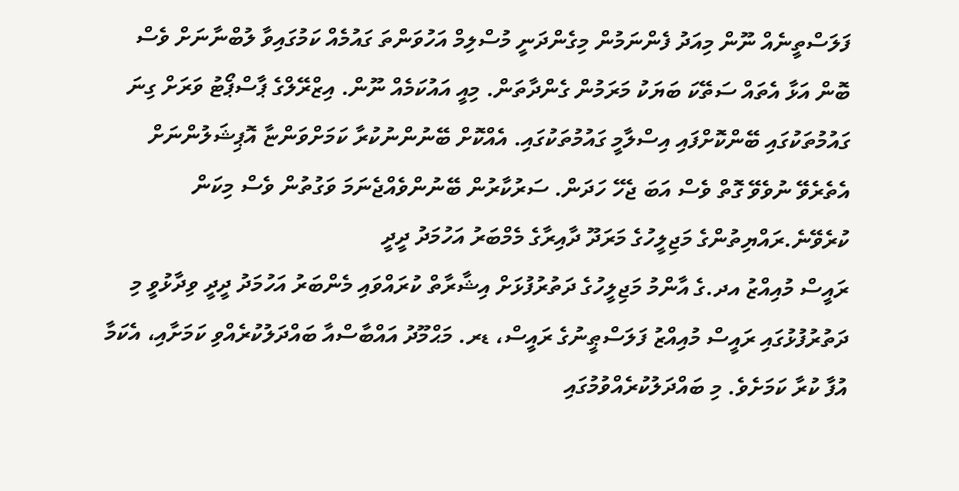ފަލަސްތީނެއް ނޫން މިއަދު ފެންނަމުން މިގެންދަނީ މުސްލިމް އަހުވަންތަ ގައުމެއް ކަމުގައިވާ ލުބްނާނަށް ވެސް ބޮން އަޅާ އެތައް ސަތޭކަ ބަޔަކު މަރަމުން ގެންދާތަން. މިއީ އައުކަމެއް ނޫން. އިޒްރޭލްގެ ޕާސްޕޯޓު ވަރަށް ގިނަ ގައުމުތަކުގައި ބޭންކޮށްފައި އިސްލާމީ ގައުމުތަކުގައި. އެއްކޮށް ބޭނުންނުކުރާ ކަމަށްވަންޏާ އޮޕިޝަލުންނަށް އެތެރެވޭ ނުވެވޭ ގޮތް ވެސް އަބަ ޖެހޭ ހަދަން. ސަރުކާރުން ބޭނުންވެއްޖެނަމަ ވަގުތުން ވެސް މިކަން ކުރެވޭނެ.ރައްޔިތުންގެ މަޖިލީހުގެ މަރަދޫ ދާއިރާގެ މެމްބަރު އަހުމަދު ދީދީ
ރައީސް މުއިއްޒު އދ.ގެ އާންމު މަޖިލީހުގެ ދަތުރުފުޅަށް އިޝާރާތް ކުރައްވައި މެންބަރު އަހުމަދު ދީދީ ވިދާޅުވީ މި ދަތުރުފުޅުގައި ރައީސް މުއިއްޒު ފަލަސްޠީނުގެ ރައީސް، ޑރ. މަޙްމޫދު އައްބާސްއާ ބައްދަލުކުރެއްވި ކަމަށާއި، އެކަމާ އުފާ ކުރާ ކަމަށެވެ. މި ބައްދަލުކުރެއްވުމުގައި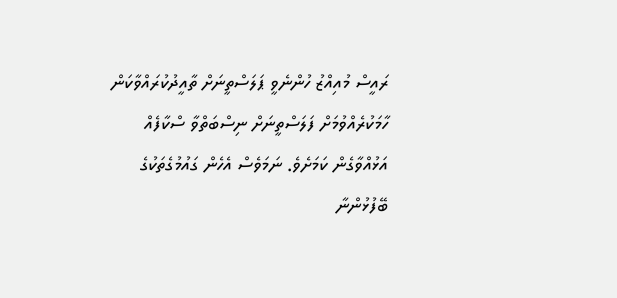ރައީސް މުއިއްޒު ހުންނެވީ ޕަލަސްތީނަށް ތާއީދުކުރައްވާކަން ހާމަކުރެއްވުމަށް ފަލަސްތީނަށް ނިސްބަތްވާ ސްކާފެއް އަޅުއްވާގެން ކަމަށެވެ. ނަމަވެސް އެހެން ގައުމުގެތަކުގެ ބޭފުޅުންނާ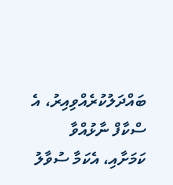ބައްދަލުކުރެއްވިއިރު، އެ ސްކާފް ނާޅުއްވާ ކަމަށާއި، އެކަމާ ސުވާލު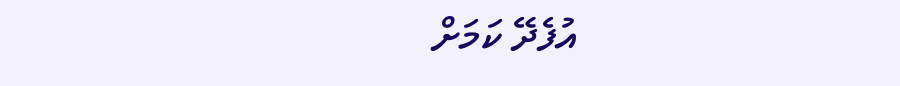އުފެދޭ ކަމަށް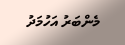މެންބަރު އަހުމަދު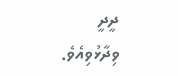ދީދީ ވިދާޅުވިއެވެ.